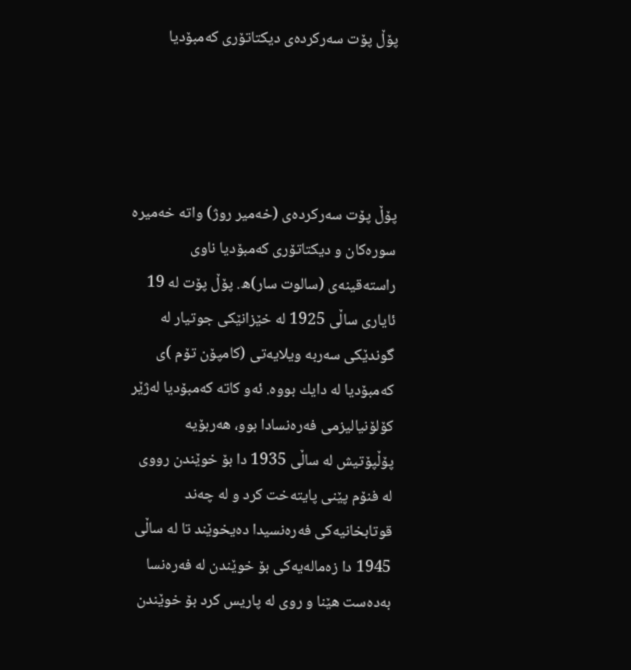پۆڵ پۆت سه‌ركرده‌ی‌ دیكتاتۆری‌ كه‌مبۆدیا




پۆڵ پۆت سه‌ركرده‌ی‌ (خه‌میر روژ) واته‌ خه‌میره‌ سوره‌كان و دیكتاتۆری‌ كه‌مبۆدیا ناوی‌ راسته‌قینه‌ی‌ (سالوت سار)ه‌. پۆڵ پۆت له‌ 19 ئایاری‌ ساڵی‌ 1925 له‌ خێزانێكی‌ جوتیار له‌ گوندێكی‌ سه‌ربه‌ ویلایه‌تی‌ (كامپۆن تۆم )ی‌ كه‌مبۆدیا له‌ دایك بووه‌. ئه‌و كاته‌ كه‌مبۆدیا له‌ژێر كۆلۆنیالیزمی‌ فه‌ره‌نسادا بوو، هه‌ربۆیه‌ پۆڵپۆتیش له‌ ساڵی‌ 1935 دا بۆ خوێندن رووی‌ له‌ فنۆم پێنی‌ پایته‌خت كرد و له‌ چه‌ند قوتابخانیه‌كی‌ فه‌ره‌نسیدا ده‌یخوێند تا له‌ ساڵی‌ 1945 دا زه‌ماله‌یه‌كی‌ بۆ خوێندن له‌ فه‌ره‌نسا به‌ده‌ست هێنا و روی‌ له‌ پاریس كرد بۆ خوێندن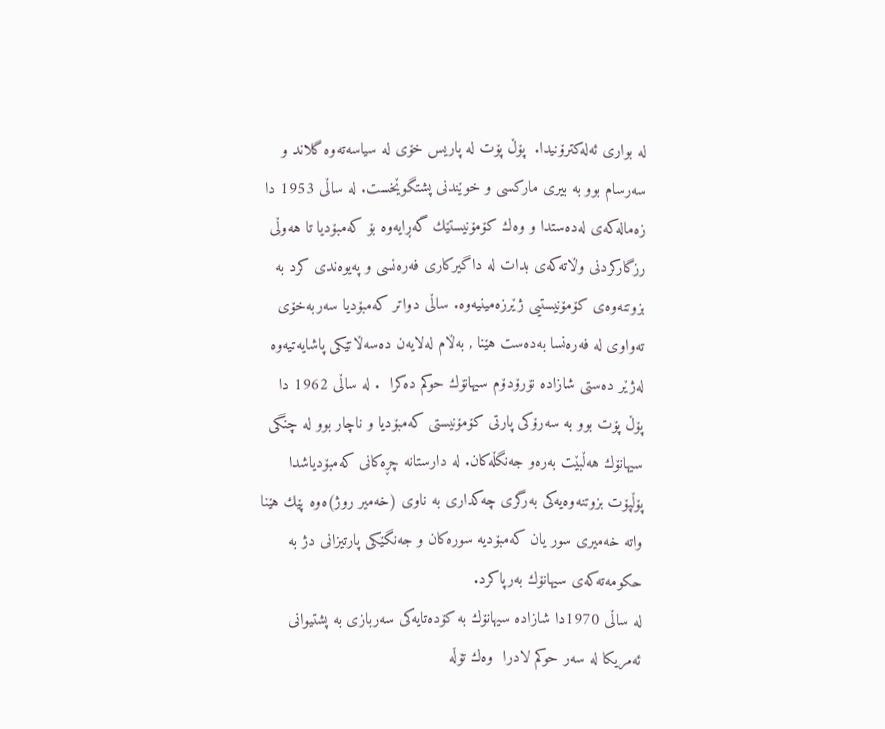له‌ بواری‌ ئه‌له‌كترۆنیدا.  پۆڵ پۆت له‌ پاریس خۆی‌ له‌ سیاسه‌ته‌وه‌ گلاند و سه‌رسام بوو به‌ بیری‌ ماركسی‌ و خوێندنی‌ پشتگوێخست. له‌ ساڵی‌ 1953 دا زه‌ماله‌كه‌ی‌ له‌ده‌ستدا و وه‌ك كۆمۆنیستێك گه‌ڕایه‌وه‌ بۆ كه‌مبۆدیا تا هه‌وڵی‌ رزگاركردنی‌ وڵاته‌كه‌ی‌ بدات له‌ داگیركاری‌ فه‌ره‌نسی‌ و په‌یوه‌ندی‌ كرد به‌ بزوتنه‌وه‌ی‌ كۆمۆنیستیی‌ ژێرزه‌مینیه‌وه‌. ساڵی‌ دواتر كه‌مبۆدیا سه‌ربه‌خۆی‌ ته‌واوی‌ له‌ فه‌ره‌نسا به‌ده‌ست هێنا , به‌ڵام له‌لایه‌ن ده‌سه‌ڵاتێكی‌ پاشایه‌تیه‌وه‌ له‌ژێر ده‌ستی‌ شازاده‌ نۆرۆدۆم سیهانۆك حوكم ده‌كرا  . له‌ ساڵی‌ 1962 دا پۆڵ پۆت بوو به‌ سه‌رۆكی‌ پارتی‌ كۆمۆنیستی‌ كه‌مبۆدیا و ناچار بوو له‌ چنگی‌ سیهانۆك هه‌ڵبێت به‌ره‌و جه‌نگڵه‌كان. له‌ دارستانه‌ چڕه‌كانی‌ كه‌مبۆدیاشدا پۆڵپۆت بزوتنه‌وه‌یه‌كی‌ به‌رگری‌ چه‌كداری‌ به‌ ناوی‌ (خه‌میر روژ)ه‌وه‌ پێك هێنا واته‌ خه‌میری‌ سور یان كه‌مبۆدیه‌ سوره‌كان و جه‌نگێكی‌ پارتیزانی‌ دژ به‌ حكومه‌ته‌كه‌ی‌ سیهانۆك به‌رپاكرد.
له‌ ساڵی‌ 1970دا شازاده‌ سیهانۆك به‌ كۆده‌تایه‌كی‌ سه‌ربازی‌ به‌ پشتیوانی‌ ئه‌مریكا له‌ سه‌ر حوكم لادرا  وه‌ك تۆڵه‌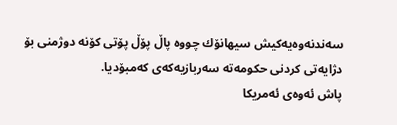سه‌ندنه‌وه‌یه‌كیش سیهانۆك چووه‌ پاڵ پۆڵ پۆتی‌ كۆنه‌ دوژمنی‌ بۆ دژایه‌تی‌ كردنی‌ حكومه‌ته‌ سه‌ربازیه‌كه‌ی‌ كه‌مبۆدیا.
پاش ئه‌وه‌ی‌ ئه‌مریكا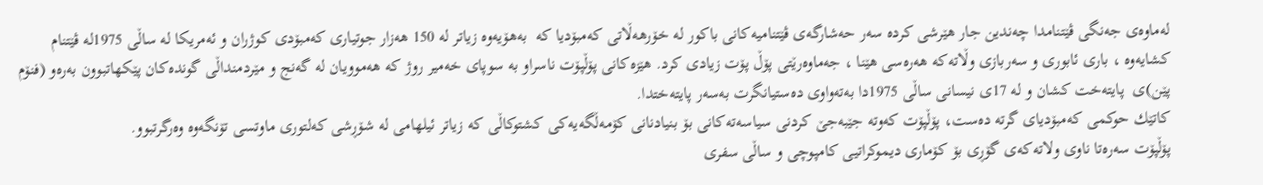له‌ماوه‌ی‌ جه‌نگی‌ ڤێتنامدا چه‌ندین جار هێرشی‌ كرده‌ سه‌ر حه‌شارگه‌ی‌ ڤێتنامیه‌كانی‌ باكور له‌ خۆرهه‌ڵاتی‌ كه‌مبۆدیا كه‌  به‌هۆیه‌وه‌ زیاتر له‌ 150 هه‌زار جوتیاری‌ كه‌مبۆدی‌ كوژران و ئه‌مریكا له‌ ساڵی‌ 1975له‌ ڤێتنام كشایه‌وه‌ ، باری‌ ئابوری‌ و سه‌ربازی‌ وڵاته‌كه‌ هه‌ره‌سی‌ هێنا ، جه‌ماوه‌رێتی‌ پۆڵ پۆت زیادی‌ كرد. هێزه‌كانی‌ پۆڵپۆت ناسراو به‌ سوپای‌ خه‌میر روژ كه‌ هه‌موویان له‌ گه‌نج و مێردمنداڵی‌ گونده‌كان پێكهاتبوون به‌ره‌و (فنۆم پێن)ی‌  پایته‌خت كشان و له‌ 17ی‌ نیسانی‌ ساڵی‌ 1975دا به‌ته‌واوی‌ ده‌ستیانگرت به‌سه‌ر پایته‌ختدا.
كاتێك حوكمی‌ كه‌مبۆدیای‌ گرته‌ ده‌ست، پۆڵپۆت كه‌وته‌ جێبه‌جێ‌ كردنی‌ سیاسه‌ته‌كانی‌ بۆ بنیادنانی‌ كۆمه‌ڵگه‌یه‌كی‌ كشتوكاڵی‌ كه‌ زیاتر ئیلهامی‌ له‌ شۆڕشی‌ كه‌لتوری‌ ماوتسی‌ تۆنگه‌وه‌ وه‌رگرتبوو.
پۆڵپۆت سه‌ره‌تا ناوی‌ ولاته‌كه‌ی‌ گۆڕی‌ بۆ كۆماری‌ دیموكراتیی‌ كامپوچی‌ و ساڵی‌ سفری‌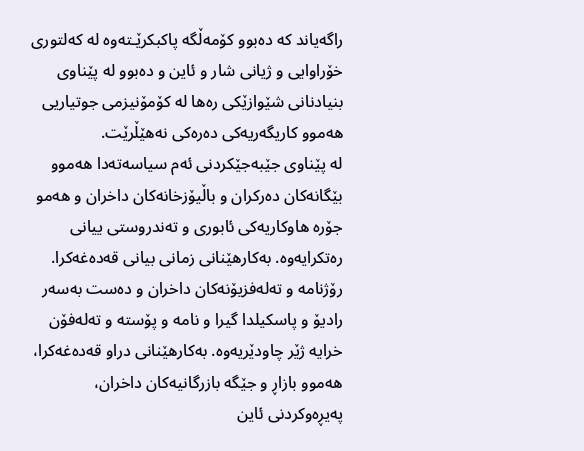راگه‌یاند كه‌ ده‌بوو كۆمه‌ڵگه‌ پاكبكرێـته‌وه‌ له‌ كه‌لتوری‌ خۆراوایی‌ و ژیانی‌ شار و ئاین و ده‌بوو له‌ پێناوی‌ بنیادنانی‌ شێوازێكی‌ ره‌ها له‌ كۆمۆنیزمی‌ جوتیاریی‌ هه‌موو كاریگه‌ریه‌كی‌ ده‌ره‌كی‌ نه‌هێڵرێت.
له‌ پێناوی‌ جێبه‌جێكردنی‌ ئه‌م سیاسه‌ته‌دا هه‌موو بێگانه‌كان ده‌ركران و باڵیۆزخانه‌كان داخران و هه‌مو جۆره‌ هاوكاریه‌كی‌ ئابوری‌ و ته‌ندروستی‌ ییانی‌ ره‌تكرایه‌وه‌. به‌كارهێنانی‌ زمانی‌ بیانی‌ قه‌ده‌غه‌كرا.  رۆژنامه‌ و ته‌له‌فزیۆنه‌كان داخران و ده‌ست به‌سه‌ر رادیۆ و پاسكیلدا گیرا و نامه‌ و پۆسته‌ و ته‌له‌فۆن خرایه‌ ژێر چاودێریه‌وه‌. به‌كارهێنانی‌ دراو قه‌ده‌غه‌كرا، هه‌موو بازاڕ و جێگه‌ بازرگانیه‌كان داخران، په‌یڕه‌وكردنی‌ ئاین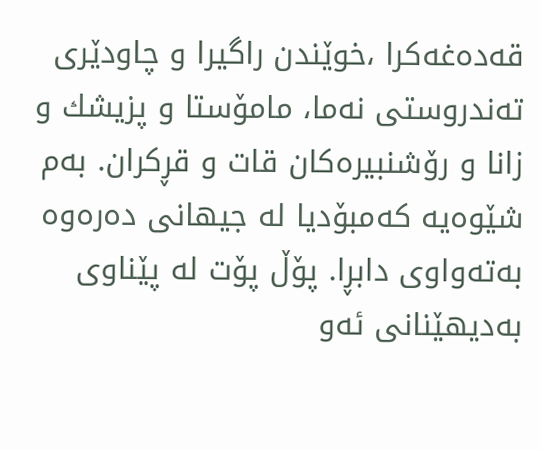قه‌ده‌غه‌كرا ،خوێندن راگیرا و چاودێری‌ ته‌ندروستی‌ نه‌ما، مامۆستا و پزیشك و زانا و رۆشنبیره‌كان قات و قڕكران. به‌م شێوه‌یه‌ كه‌مبۆدیا له‌ جیهانی‌ ده‌ره‌وه‌ به‌ته‌واوی‌ دابڕا. پۆڵ پۆت له‌ پێناوی‌ به‌دیهێنانی‌ ئه‌و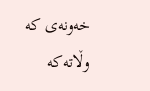خه‌ونه‌ی‌ كه‌ وڵاته‌كه‌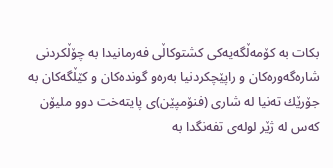بكات به‌ كۆمه‌ڵگه‌یه‌كی‌ كشتوكاڵی‌ فه‌رمانیدا به‌ چۆڵكردنی‌ شاره‌گه‌وره‌كان و راپێچكردنیا به‌ره‌و گونده‌كان و كێڵگه‌كان به‌ جۆرێك ته‌نیا له‌ شاری‌ (فنۆمپێن)ی‌ پایته‌خت دوو ملیۆن كه‌س له‌ ژێر لوله‌ی‌ تفه‌نگدا به‌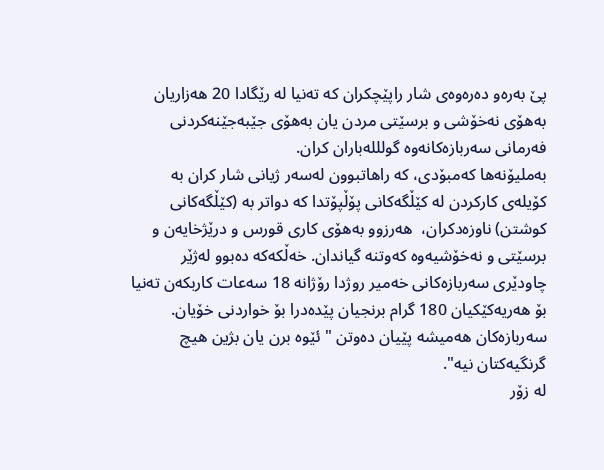پێ به‌ره‌و ده‌ره‌وه‌ی‌ شار راپێچكران كه‌ ته‌نیا له‌ رێگادا 20 هه‌زاریان به‌هۆی‌ نه‌خۆشی‌ و برسێتی‌ مردن یان به‌هۆی‌ جێبه‌جێنه‌كردنی‌ فه‌رمانی‌ سه‌ربازه‌كانه‌وه‌ گوللله‌باران كران.
به‌ملیۆنه‌ها كه‌مبۆدی‌، كه‌ راهاتبوون له‌سه‌ر ژیانی‌ شار كران به‌ كۆیله‌ی‌ كاركردن له‌ كێڵگه‌كانی‌ پۆڵپۆتدا كه‌ دواتر به‌ (كێڵگه‌كانی‌ كوشتن) ناوزه‌دكران،  هه‌رزوو به‌هۆی‌ كاری‌ قورس و درێژخایه‌ن و برسێتی‌ و نه‌خۆشیه‌وه‌ كه‌وتنه‌ گیاندان. خه‌ڵكه‌كه‌ ده‌بوو له‌ژێر چاودێری‌ سه‌ربازه‌كانی‌ خه‌میر روژدا رۆژانه‌ 18 سه‌عات كاربكه‌ن ته‌نیا بۆ هه‌ریه‌كێكیان 180 گرام برنجیان پێده‌درا بۆ خواردنی‌ خۆیان. سه‌ربازه‌كان هه‌میشه‌ پێیان ده‌وتن " ئێوه‌ برن یان بژین هیچ گرنگیه‌كتان نیه‌".
له‌ زۆر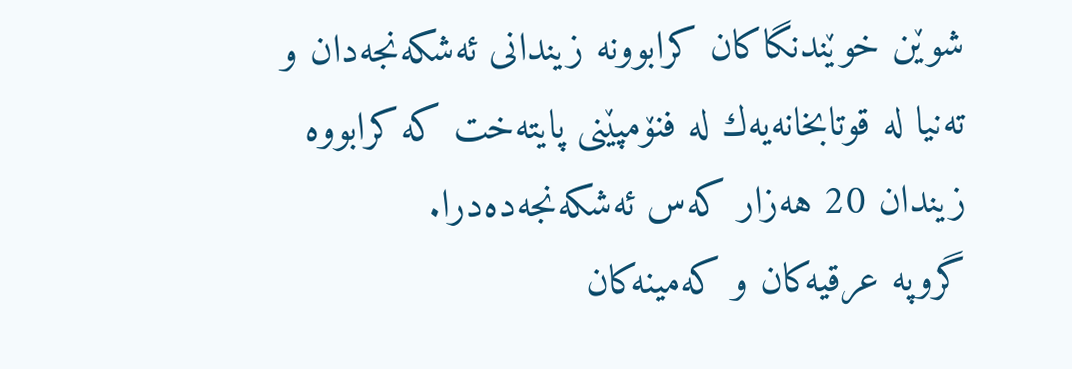شوێن خوێندنگاكان كرابوونه‌ زیندانی‌ ئه‌شكه‌نجه‌دان و ته‌نیا له‌ قوتابخانه‌یه‌ك له‌ فنۆمپێنی‌ پایته‌خت كه‌ كرابووه‌ زیندان 20 هه‌زار كه‌س ئه‌شكه‌نجه‌ده‌درا.
گروپه‌ عرقیه‌كان و كه‌مینه‌كان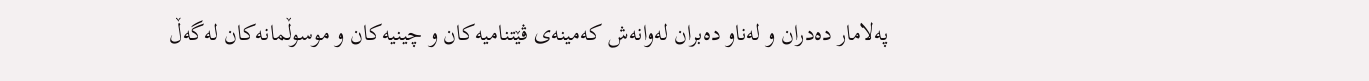په‌لامار ده‌دران و له‌ناو ده‌بران له‌وانه‌ش كه‌مینه‌ی‌ ڤێتنامیه‌كان و چینیه‌كان و موسوڵمانه‌كان له‌گه‌ڵ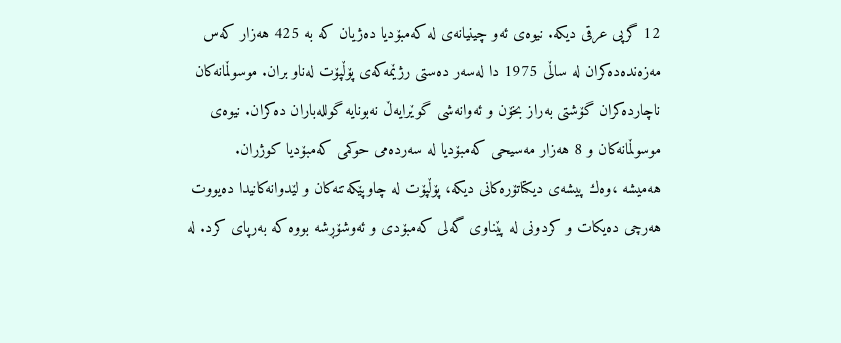12 گرپی‌ عرقی‌ دیكه‌. نیوه‌ی‌ ئه‌و چینیانه‌ی‌ له‌ كه‌مبۆدیا ده‌ژیان كه‌ به‌ 425 هه‌زار كه‌س مه‌زه‌نده‌ده‌كران له‌ ساڵی‌ 1975 دا له‌سه‌ر ده‌ستی‌ رژێمه‌كه‌ی‌ پۆڵپۆت له‌ناو بران. موسوڵمانه‌كان ناچارده‌كران گۆشتی‌ به‌راز بخۆن و ئه‌وانه‌شی‌ گوێرایه‌ڵ نه‌بونایه‌ گولله‌باران ده‌كران. نیوه‌ی‌ موسوڵمانه‌كان و 8 هه‌زار مه‌سیحی‌ كه‌مبۆدیا له‌ سه‌رده‌می‌ حوكمی‌ كه‌مبۆدیا كوژران.
هه‌میشه‌ ،وه‌ك پیشه‌ی‌ دیكتاتۆره‌كانی‌ دیكه‌، پۆڵپۆت له‌ چاوپێكه‌تنه‌كان و لێدوانه‌كانیدا ده‌یووت هه‌رچی‌ ده‌یكات و كردونی‌ له‌ پێناوی‌ گه‌لی‌ كه‌مبۆدی‌ و ئه‌وشۆڕشه‌ بووه‌ كه‌ به‌رپای‌ كرد. له‌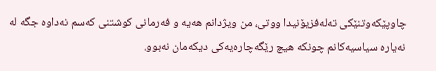چاوپێكه‌وتنێكی ته‌له‌فزیۆنیدا ووتی‌، من ویژدانم هه‌یه‌ و فه‌رمانی‌ كوشتنی‌ كه‌سم نه‌داوه‌ جگه‌ له‌ نه‌یاره‌ سیاسیه‌كانم چونكه‌ هیچ رێگه‌چاره‌یه‌كی‌ دیكه‌مان نه‌بوو.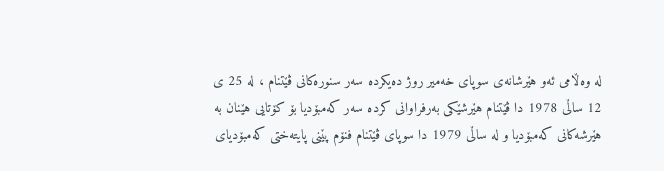له‌ وه‌ڵامی‌ ئه‌و هێرشانه‌ی‌ سوپای‌ خه‌میر روژ ده‌یكرده‌ سه‌ر سنوره‌كانی‌ ڤێتنام ، له‌ 25 ی‌ 12 ساڵی‌ 1978 دا ڤێتنام هێرشێكی‌ به‌رفراوانی‌ كرده‌ سه‌ر كه‌مبۆدیا بۆ كۆتایی‌ هێنان به‌ هێرشه‌كانی‌ كه‌مبۆدیا و له‌ ساڵی‌ 1979 دا سوپای‌ ڤێتنام فنۆم پێنی‌ پایته‌ختی‌ كه‌مبۆدیای‌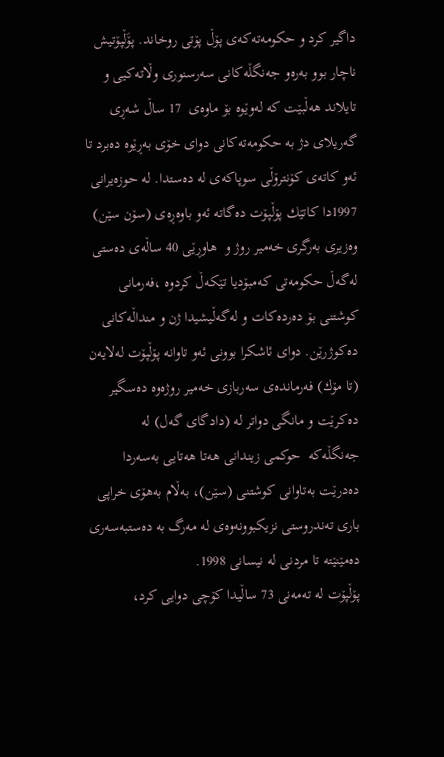داگیر كرد و حكومه‌ته‌كه‌ی‌ پۆڵ پۆتی‌ روخاند. پۆَڵپۆتیش ناچار بوو به‌ره‌و جه‌نگڵه‌كانی‌ سه‌رسنوری‌ وڵاته‌كیی‌ و تایلاند هه‌ڵبێت كه‌ له‌وێوه‌ بۆ ماوه‌ی‌  17 ساڵ شه‌ڕی‌ گه‌ریلای‌ دژ به‌ حكومه‌ته‌كانی‌ دوای‌ خۆی‌ به‌ڕێوه‌ ده‌برد تا ئه‌و كاته‌ی‌ كۆنترۆڵی‌ سوپاكه‌ی‌ له‌ ده‌ستدا. له‌ حوزه‌یرانی‌ 1997دا كاتێك پۆڵپۆت ده‌گاته‌ ئه‌و باوه‌ڕه‌ی‌ (سۆن سێن) وه‌زیری‌ به‌رگری‌ خه‌میر روژ و  هاوڕێی‌ 40 ساڵه‌ی‌ ده‌ستی‌ له‌گه‌ڵ حكومه‌تی‌ كه‌مبۆدیا تێكه‌ڵ كردوه‌ ،فه‌رمانی‌ كوشتنی‌ بۆ ده‌رده‌كات و له‌گه‌ڵیشیدا ژن و منداڵه‌كانی‌ ده‌كوژرێن. دوای‌ ئاشكرا بوونی‌ ئه‌و تاوانه‌ پۆڵپۆت له‌لایه‌ن (تا مۆك) فه‌رمانده‌ی‌ سه‌ربازی‌ خه‌میر روژه‌وه‌ ده‌سگیر ده‌كرێت و مانگی‌ دواتر له‌ (دادگای گه‌ل) له‌ جه‌نگڵه‌كه‌  حوكمی‌ زیندانی‌ هه‌تا هه‌تایی‌ به‌سه‌ردا ده‌درێت به‌تاوانی‌ كوشتنی‌ (سێن)، به‌ڵام به‌هۆی‌ خراپی‌ باری‌ ته‌ندروستی‌ نزیكبوونه‌وه‌ی‌ له‌ مه‌رگ به‌ ده‌ستبه‌سه‌ری‌ ده‌مێنێته‌ تا مردنی‌ له‌ نیسانی‌ 1998.
پۆڵپۆت له‌ ته‌مه‌نی‌ 73 ساڵیدا كۆچی‌ دوایی‌ كرد،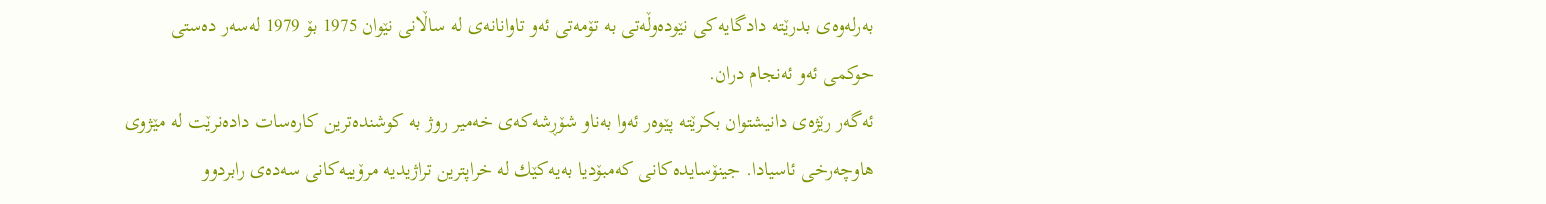به‌رله‌وه‌ی‌ بدرێته‌ دادگایه‌كی‌ نێوده‌وڵه‌تی‌ به‌ تۆمه‌تی‌ ئه‌و تاوانانه‌ی‌ له‌ ساڵانی‌ نێوان 1975 بۆ 1979 له‌سه‌ر ده‌ستی‌ حوكمی‌ ئه‌و ئه‌نجام دران.
ئه‌گه‌ر رێژه‌ی‌ دانیشتوان بكرێته‌ پێوه‌ر ئه‌وا به‌ناو شۆڕشه‌كه‌ی‌ خه‌میر روژ به‌ كوشنده‌ترین كاره‌سات داده‌نرێت له‌ مێژوی‌ هاوچه‌رخی‌ ئاسیادا. جینۆسایده‌كانی‌ كه‌مبۆدیا به‌یه‌كێك له‌ خراپترین تراژیدیه‌ مرۆییه‌كانی‌ سه‌ده‌ی‌ رابردوو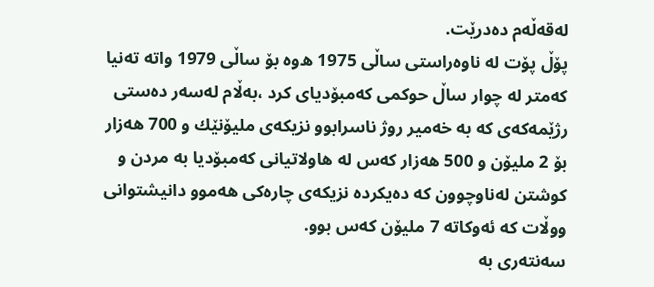له‌قه‌ڵه‌م ده‌درێت.
پۆڵ پۆت له‌ ناوه‌راستی‌ ساڵی‌ 1975 ه‌وه‌ بۆ ساڵی‌ 1979 واته‌ ته‌نیا كه‌متر له‌ چوار ساڵ حوكمی‌ كه‌مبۆدیای‌ كرد ،به‌ڵام له‌سه‌ر ده‌ستی‌ رژێمه‌كه‌ی‌ كه‌ به‌ خه‌میر روژ ناسرابوو نزیكه‌ی‌ ملیۆنێك و 700 هه‌زار بۆ 2 ملیۆن و 500 هه‌زار كه‌س له‌ هاولاتیانی‌ كه‌مبۆدیا به‌ مردن و كوشتن له‌ناوچوون كه‌ ده‌یكرده‌ نزیكه‌ی‌ چاره‌كی‌ هه‌موو دانیشتوانی‌ ووڵات كه‌ ئه‌وكاته‌ 7 ملیۆن كه‌س بوو.
سه‌نته‌ری‌ به‌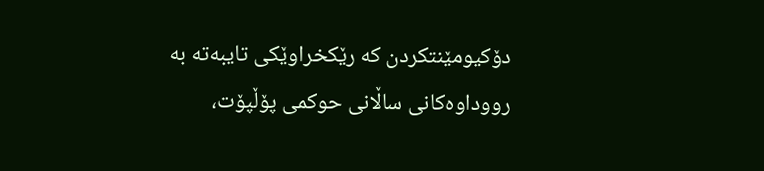دۆكیومێنتكردن كه‌ رێكخراوێكی‌ تایبه‌ته‌ به‌ رووداوه‌كانی‌ ساڵانی‌ حوكمی‌ پۆڵپۆت،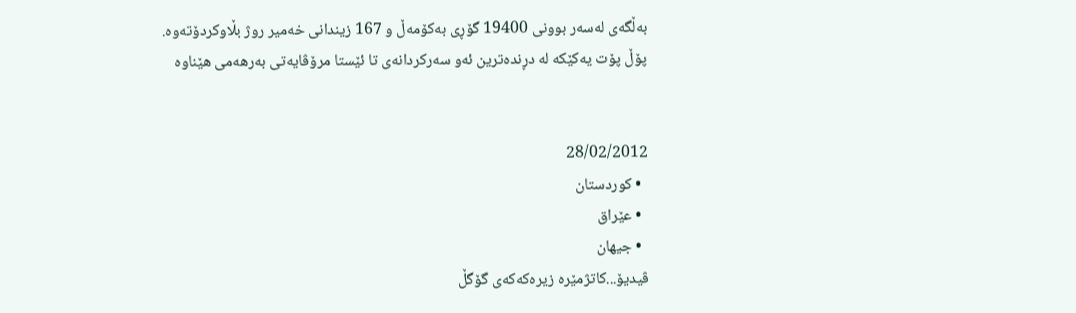به‌ڵگه‌ی‌ له‌سه‌ر بوونی‌ 19400 گۆڕی‌ به‌كۆمه‌ڵ و 167 زیندانی‌ خه‌میر روژ بڵاوكردۆته‌وه‌.
پۆڵ پۆت یه‌كێكه‌ له‌ دڕنده‌ترین ئه‌و سه‌ركردانه‌ی‌ تا ئێستا مرۆڤایه‌تی به‌رهه‌می‌ هێناوه‌


28/02/2012
  • کوردستان
  • عێراق
  • جیهان
ڤیدیۆ...كاتژمێره‌ زیره‌كه‌كه‌ی‌ گۆگڵ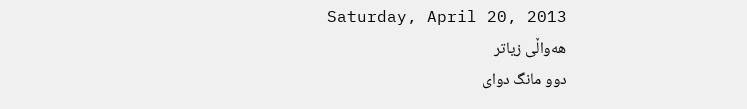Saturday, April 20, 2013
هه‌واڵی زیاتر
دوو مانگ دوای‌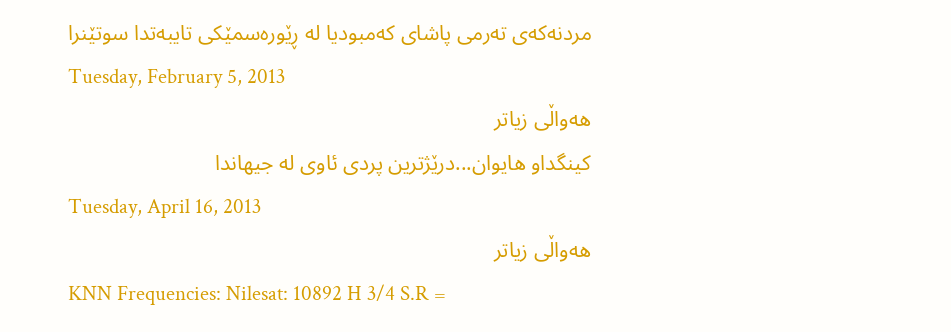مردنه‌كه‌ی‌ ته‌رمی‌ پاشای‌ كه‌مبودیا له‌ ڕێوره‌سمێكی‌ تایبه‌تدا سوتێنرا
Tuesday, February 5, 2013
هه‌واڵی زیاتر
كینگداو هایوان...درێژترین پردی‌ ئاوی‌ له‌ جیهاندا
Tuesday, April 16, 2013
هه‌واڵی زیاتر
KNN Frequencies: Nilesat: 10892 H 3/4 S.R =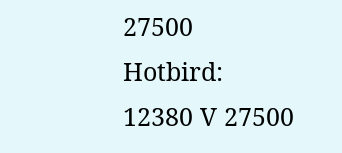27500       Hotbird: 12380 V 27500